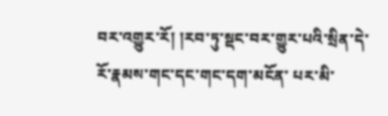བར་འགྱུར་རོ། །རབ་ཏུ་སྡང་བར་གྱུར་པའི་སྲིན་དེ་རོ་རྣམས་གང་དང་གང་དག་མངོན་ པར་མི་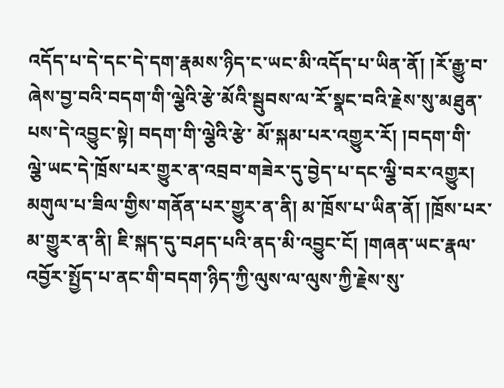འདོད་པ་དེ་དང་དེ་དག་རྣམས་ཉིད་ང་ཡང་མི་འདོད་པ་ཡིན་ནོ། །རོ་རྒྱུ་བ་ཞེས་བྱ་བའི་བདག་གི་ལྕེའི་རྩེ་མོའི་སྦུབས་ལ་རོ་སྣང་བའི་རྗེས་སུ་མཐུན་པས་དེ་འབྱུང་སྟེ། བདག་གི་ལྕེའི་རྩེ་ མོ་སྐམ་པར་འགྱུར་རོ། །བདག་གི་ལྕེ་ཡང་དེ་ཁྲོས་པར་གྱུར་ན་འབྲབ་གཟེར་དུ་བྱེད་པ་དང་ལྕི་བར་འགྱུར། མགུལ་པ་ཟིལ་གྱིས་གནོན་པར་གྱུར་ན་ནི། མ་ཁྲོས་པ་ཡིན་ནོ། །ཁྲོས་པར་ མ་གྱུར་ན་ནི། ཇི་སྐད་དུ་བཤད་པའི་ནད་མི་འབྱུང་ངོ། །གཞན་ཡང་རྣལ་འབྱོར་སྤྱོད་པ་ནང་གི་བདག་ཉིད་ཀྱི་ལུས་ལ་ལུས་ཀྱི་རྗེས་སུ་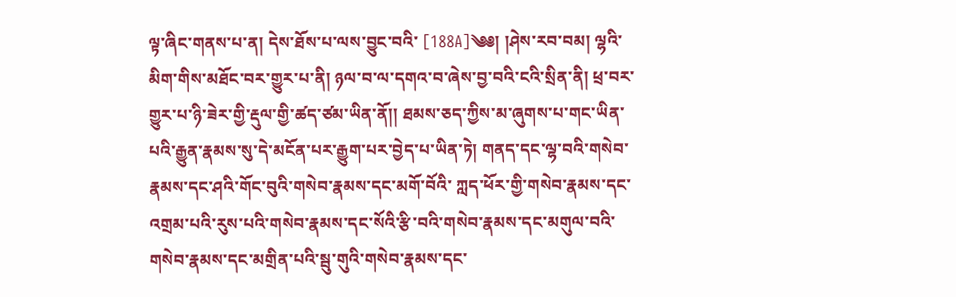ལྟ་ཞིང་གནས་པ་ན། དེས་ཐོས་པ་ལས་བྱུང་བའི་ [188A]༄༅། །ཤེས་རབ་བམ། ལྷའི་མིག་གིས་མཐོང་བར་གྱུར་པ་ནི། ཉལ་བ་ལ་དགའ་བ་ཞེས་བྱ་བའི་ངའི་སྲིན་ནི། ཕྲ་བར་གྱུར་པ་ཉི་ཟེར་གྱི་རྡུལ་གྱི་ཚད་ཙམ་ཡིན་ནོ།། ཐམས་ཅད་ཀྱིས་མ་ཞུགས་པ་གང་ཡིན་པའི་རྒྱུན་རྣམས་སུ་དེ་མངོན་པར་རྒྱུག་པར་བྱེད་པ་ཡིན་ཏེ། གནད་དང་ལྷ་བའི་གསེབ་རྣམས་དང་ཤའི་གོང་བུའི་གསེབ་རྣམས་དང་མགོ་བོའི་ ཀླད་ཕོར་གྱི་གསེབ་རྣམས་དང་འགྲམ་པའི་རུས་པའི་གསེབ་རྣམས་དང་སོའི་རྩི་བའི་གསེབ་རྣམས་དང་མགུལ་བའི་གསེབ་རྣམས་དང་མགྲིན་པའི་སྦུ་གུའི་གསེབ་རྣམས་དང་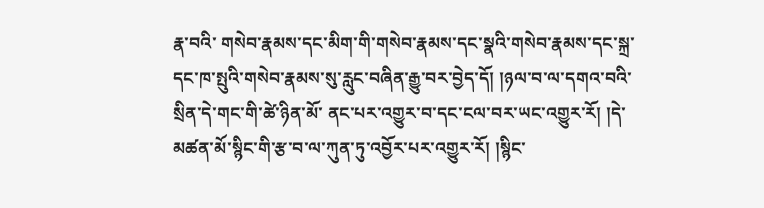རྣ་བའི་ གསེབ་རྣམས་དང་མིག་གི་གསེབ་རྣམས་དང་སྣའི་གསེབ་རྣམས་དང་སྐྲ་དང་ཁ་སྤུའི་གསེབ་རྣམས་སུ་རླུང་བཞིན་རྒྱུ་བར་བྱེད་དོ། །ཉལ་བ་ལ་དགའ་བའི་སྲིན་དེ་གང་གི་ཚེ་ཉིན་མོ་ ནང་པར་འགྱུར་བ་དང་ངལ་བར་ཡང་འགྱུར་རོ། །དེ་མཚན་མོ་སྙིང་གི་རྩ་བ་ལ་ཀུན་ཏུ་འབྱོར་པར་འགྱུར་རོ། །སྙིང་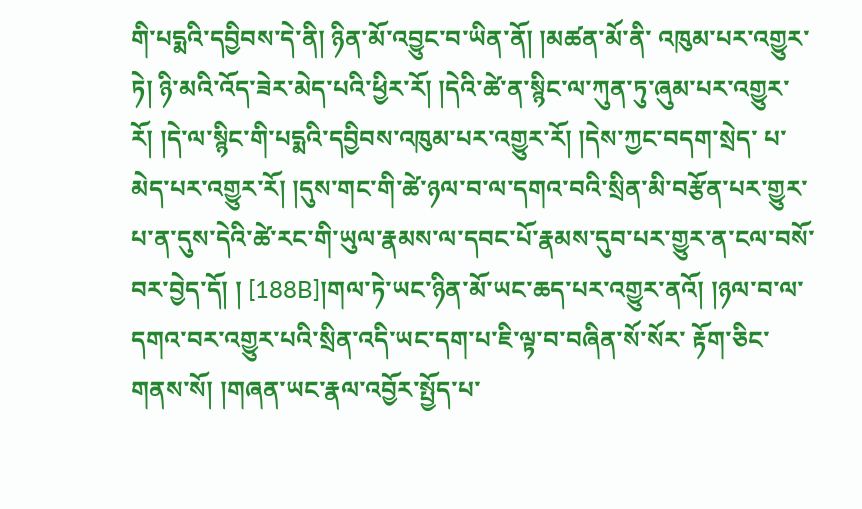གི་པདྨའི་དབྱིབས་དེ་ནི། ཉིན་མོ་འབྱུང་བ་ཡིན་ནོ། །མཚན་མོ་ནི་ འཁུམ་པར་འགྱུར་ཏེ། ཉི་མའི་འོད་ཟེར་མེད་པའི་ཕྱིར་རོ། །དེའི་ཚེ་ན་སྙིང་ལ་ཀུན་ཏུ་ཞུམ་པར་འགྱུར་རོ། །དེ་ལ་སྙིང་གི་པདྨའི་དབྱིབས་འཁུམ་པར་འགྱུར་རོ། །དེས་ཀྱང་བདག་སྲེད་ པ་མེད་པར་འགྱུར་རོ། །དུས་གང་གི་ཚེ་ཉལ་བ་ལ་དགའ་བའི་སྲིན་མི་བརྩོན་པར་གྱུར་པ་ན་དུས་དེའི་ཚེ་རང་གི་ཡུལ་རྣམས་ལ་དབང་པོ་རྣམས་དུབ་པར་གྱུར་ན་ངལ་བསོ་བར་བྱེད་དོ། ། [188B]།གལ་ཏེ་ཡང་ཉིན་མོ་ཡང་ཆད་པར་འགྱུར་ནའོ། །ཉལ་བ་ལ་དགའ་བར་འགྱུར་པའི་སྲིན་འདི་ཡང་དག་པ་ཇི་ལྟ་བ་བཞིན་སོ་སོར་ རྟོག་ཅིང་གནས་སོ། །གཞན་ཡང་རྣལ་འབྱོར་སྤྱོད་པ་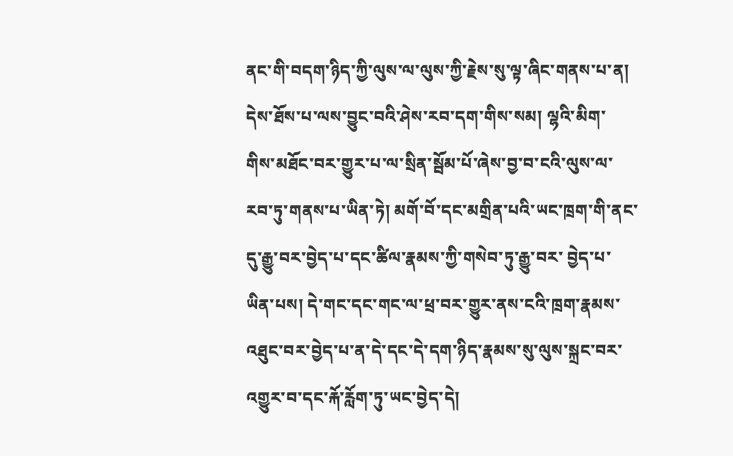ནང་གི་བདག་ཉིད་ཀྱི་ལུས་ལ་ལུས་ཀྱི་རྗེས་སུ་ལྟ་ཞིང་གནས་པ་ན། དེས་ཐོས་པ་ལས་བྱུང་བའི་ཤེས་རབ་དག་གིས་སམ། ལྷའི་མིག་ གིས་མཐོང་བར་གྱུར་པ་ལ་སྲིན་སྦོམ་པོ་ཞེས་བྱ་བ་ངའི་ལུས་ལ་རབ་ཏུ་གནས་པ་ཡིན་ཏེ། མགོ་བོ་དང་མགྲིན་པའི་ཡང་ཁྲག་གི་ནང་དུ་རྒྱུ་བར་བྱེད་པ་དང་ཚིལ་རྣམས་ཀྱི་གསེབ་ཏུ་རྒྱུ་བར་ བྱེད་པ་ཡིན་པས། དེ་གང་དང་གང་ལ་ཕྲ་བར་གྱུར་ནས་ངའི་ཁྲག་རྣམས་འཐུང་བར་བྱེད་པ་ན་དེ་དང་དེ་དག་ཉིད་རྣམས་སུ་ལུས་སྐྲང་བར་འགྱུར་བ་དང་རྐོ་རློག་ཏུ་ཡང་བྱེད་དེ།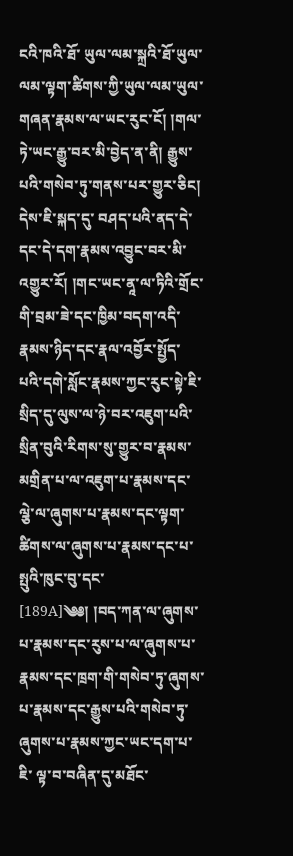ངའི་ཁའི་ཐོ་ ཡུལ་ལམ་སྐྲའི་ཐོ་ཡུལ་ལམ་ལྟག་ཚིགས་ཀྱི་ཡུལ་ལམ་ཡུལ་གཞན་རྣམས་ལ་ཡང་རུང་ངོ། །གལ་ཏེ་ཡང་རྒྱུ་བར་མི་བྱེད་ན་ནི། རྒྱུས་པའི་གསེབ་ཏུ་གནས་པར་གྱུར་ཅིང། དེས་ཇི་སྐད་དུ་ བཤད་པའི་ནད་དེ་དང་དེ་དག་རྣམས་འབྱུང་བར་མི་འགྱུར་རོ། །གང་ཡང་ནཱ་ལ་ཏིའི་གྲོང་གི་བྲམ་ཟེ་དང་ཁྱིམ་བདག་འདི་རྣམས་ཉིད་དང་རྣལ་འབྱོར་སྤྱོད་པའི་དགེ་སློང་རྣམས་ཀྱང་རུང་སྟེ་ཇི་ སྲིད་དུ་ལུས་ལ་ཉེ་བར་འཇུག་པའི་སྲིན་བུའི་རིགས་སུ་གྱུར་བ་རྣམས་མགྲིན་པ་ལ་འཇུག་པ་རྣམས་དང་ལྕེ་ལ་ཞུགས་པ་རྣམས་དང་ལྟག་ཚིགས་ལ་ཞུགས་པ་རྣམས་དང་པ་སྤུའི་ཁུང་བུ་དང་ [189A]༄༅། །བད་ཀན་ལ་ཞུགས་པ་རྣམས་དང་རུས་པ་ལ་ཞུགས་པ་རྣམས་དང་ཁྲག་གི་གསེབ་ཏུ་ཞུགས་པ་རྣམས་དང་རྒྱུས་པའི་གསེབ་ཏུ་ཞུགས་པ་རྣམས་ཀྱང་ཡང་དག་པ་ཇི་ ལྟ་བ་བཞིན་དུ་མཐོང་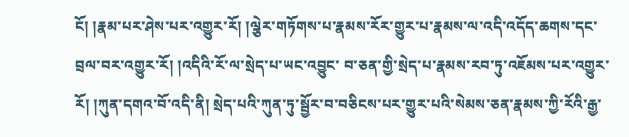ངོ། །རྣམ་པར་ཤེས་པར་འགྱུར་རོ། །ལྕེར་གཏོགས་པ་རྣམས་རོར་གྱུར་པ་རྣམས་ལ་འདི་འདོད་ཆགས་དང་བྲལ་བར་འགྱུར་རོ། །འདིའི་རོ་ལ་སྲེད་པ་ཡང་འབྱུང་ བ་ཅན་གྱི་སྲེད་པ་རྣམས་རབ་ཏུ་འཇོམས་པར་འགྱུར་རོ། །ཀུན་དགའ་བོ་འདི་ནི། སྲེད་པའི་ཀུན་ཏུ་སྦྱོར་བ་བཅིངས་པར་གྱུར་པའི་སེམས་ཅན་རྣམས་ཀྱི་རོའི་རྒྱ་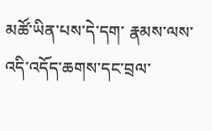མཚོ་ཡིན་པས་དེ་དག་ རྣམས་ལས་འདི་འདོད་ཆགས་དང་བྲལ་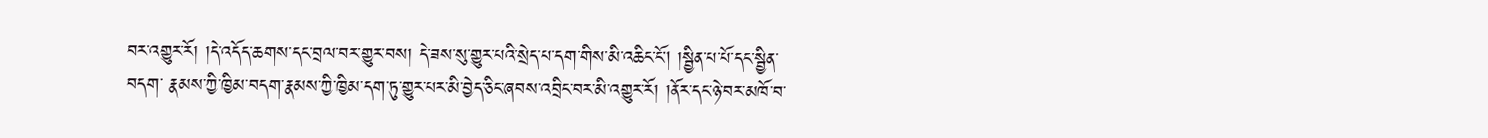བར་འགྱུར་རོ། །དེ་འདོད་ཆགས་དང་བྲལ་བར་གྱུར་བས། དེ་ཟས་སུ་གྱུར་པའི་སྲེད་པ་དག་གིས་མི་འཆིང་ངོ། །སྦྱིན་པ་པོ་དང་སྦྱིན་བདག་ རྣམས་ཀྱི་ཁྱིམ་བདག་རྣམས་ཀྱི་ཁྱིམ་དག་ཏུ་གྱུར་པར་མི་བྱེད་ཅིང་ཞབས་འབྲིང་བར་མི་འགྱུར་རོ། །ནོར་དང་ཉེ་བར་མཁོ་བ་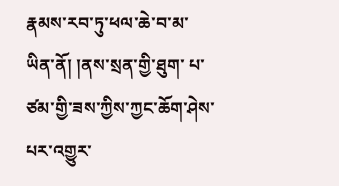རྣམས་རབ་ཏུ་ཕལ་ཆེ་བ་མ་ཡིན་ནོ། །ནས་སྲན་གྱི་ཐུག་ པ་ཙམ་གྱི་ཟས་ཀྱིས་ཀྱང་ཆོག་ཤེས་པར་འགྱུར་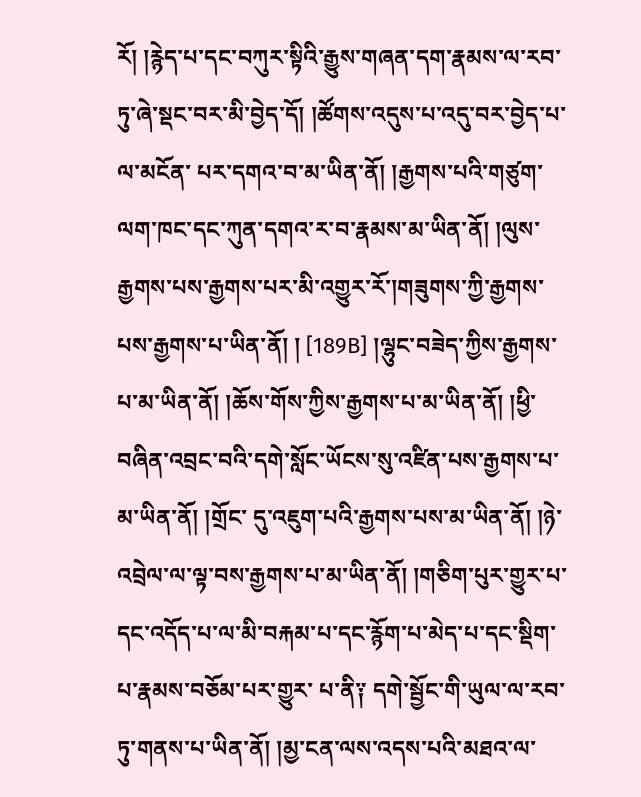རོ། །རྙེད་པ་དང་བཀུར་སྟིའི་རྒྱུས་གཞན་དག་རྣམས་ལ་རབ་ཏུ་ཞེ་སྡང་བར་མི་བྱེད་དོ། །ཚོགས་འདུས་པ་འདུ་བར་བྱེད་པ་ལ་མངོན་ པར་དགའ་བ་མ་ཡིན་ནོ། །རྒྱགས་པའི་གཙུག་ལག་ཁང་དང་ཀུན་དགའ་ར་བ་རྣམས་མ་ཡིན་ནོ། །ལུས་རྒྱགས་པས་རྒྱགས་པར་མི་འགྱུར་རོ་།གཟུགས་ཀྱི་རྒྱགས་པས་རྒྱགས་པ་ཡིན་ནོ། ། [189B] །ལྷུང་བཟེད་ཀྱིས་རྒྱགས་པ་མ་ཡིན་ནོ། །ཆོས་གོས་ཀྱིས་རྒྱགས་པ་མ་ཡིན་ནོ། །ཕྱི་བཞིན་འབྲང་བའི་དགེ་སློང་ཡོངས་སུ་འཛིན་པས་རྒྱགས་པ་མ་ཡིན་ནོ། །གྲོང་ དུ་འཇུག་པའི་རྒྱགས་པས་མ་ཡིན་ནོ། །ཉེ་འབྲེལ་ལ་ལྟ་བས་རྒྱགས་པ་མ་ཡིན་ནོ། །གཅིག་པུར་གྱུར་པ་དང་འདོད་པ་ལ་མི་བརྐམ་པ་དང་རྙོག་པ་མེད་པ་དང་སྡིག་པ་རྣམས་བཅོམ་པར་གྱུར་ པ་ནི༑ དགེ་སྦྱོང་གི་ཡུལ་ལ་རབ་ཏུ་གནས་པ་ཡིན་ནོ། །མྱ་ངན་ལས་འདས་པའི་མཐའ་ལ་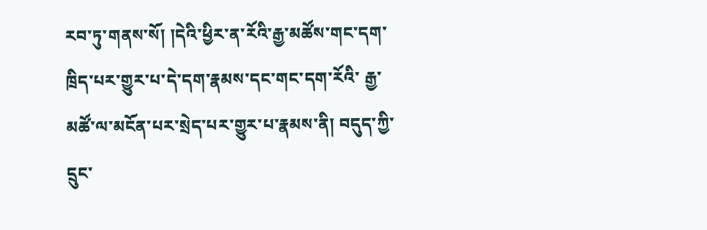རབ་ཏུ་གནས་སོ། །དེའི་ཕྱིར་ན་རོའི་རྒྱ་མཚོས་གང་དག་ཁྲིད་པར་གྱུར་པ་དེ་དག་རྣམས་དང་གང་དག་རོའི་ རྒྱ་མཚོ་ལ་མངོན་པར་སྲེད་པར་གྱུར་པ་རྣམས་ནི། བདུད་ཀྱི་དྲུང་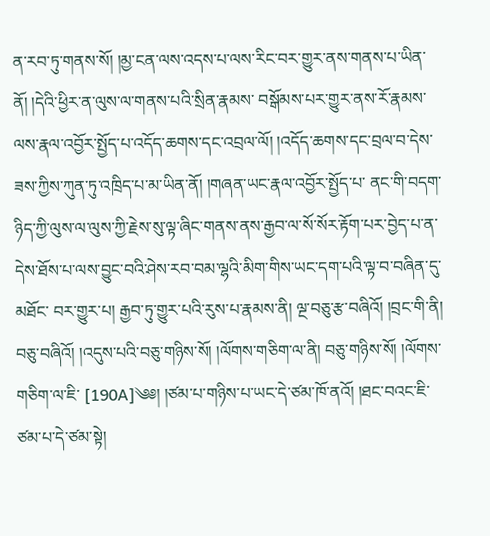ན་རབ་ཏུ་གནས་སོ། །མྱ་ངན་ལས་འདས་པ་ལས་རིང་བར་གྱུར་ནས་གནས་པ་ཡིན་ནོ། །དེའི་ཕྱིར་ན་ལུས་ལ་གནས་པའི་སྲིན་རྣམས་ བསྒོམས་པར་གྱུར་ནས་རོ་རྣམས་ལས་རྣལ་འབྱོར་སྤྱོད་པ་འདོད་ཆགས་དང་འབྲལ་ལོ། །འདོད་ཆགས་དང་བྲལ་བ་དེས་ཟས་ཀྱིས་ཀུན་ཏུ་འཁྲིད་པ་མ་ཡིན་ནོ། །གཞན་ཡང་རྣལ་འབྱོར་སྤྱོད་པ་ ནང་གི་བདག་ཉིད་ཀྱི་ལུས་ལ་ལུས་ཀྱི་རྗེས་སུ་ལྟ་ཞིང་གནས་ནས་རྒྱབ་ལ་སོ་སོར་རྟོག་པར་བྱེད་པ་ན་དེས་ཐོས་པ་ལས་བྱུང་བའི་ཤེས་རབ་བམ་ལྷའི་མིག་གིས་ཡང་དག་པའི་ལྟ་བ་བཞིན་དུ་མཐོང་ བར་གྱུར་པ། རྒྱབ་ཏུ་གྱུར་པའི་རུས་པ་རྣམས་ནི། ལྔ་བཅུ་རྩ་བཞིའོ། །བྲང་གི་ནི། བཅུ་བཞིའོ། །འདུས་པའི་བཅུ་གཉིས་སོ། །ལོགས་གཅིག་ལ་ནི། བཅུ་གཉིས་སོ། །ལོགས་གཅིག་ལ་ཇི་ [190A]༄༅། །ཙམ་པ་གཉིས་པ་ཡང་དེ་ཙམ་ཁོ་ནའོ། །ཐང་བའང་ཇི་ཙམ་པ་དེ་ཙམ་སྟེ།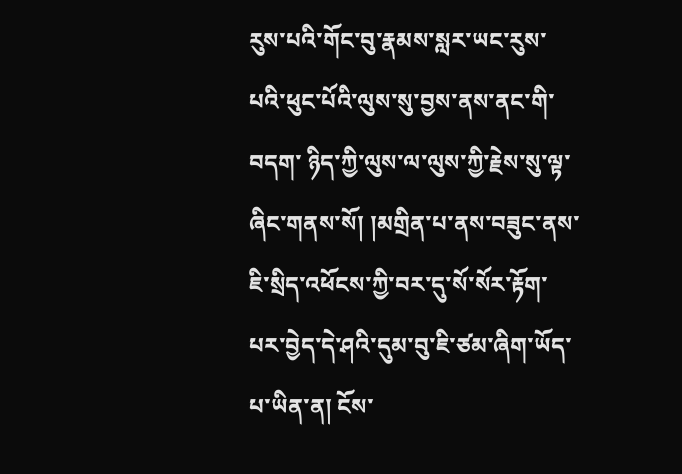རུས་པའི་གོང་བུ་རྣམས་སླར་ཡང་རུས་པའི་ཕུང་པོའི་ལུས་སུ་བྱས་ནས་ནང་གི་བདག་ ཉིད་ཀྱི་ལུས་ལ་ལུས་ཀྱི་རྗེས་སུ་ལྟ་ཞིང་གནས་སོ། །མགྲིན་པ་ནས་བཟུང་ནས་ཇི་སྲིད་འཕོངས་ཀྱི་བར་དུ་སོ་སོར་རྟོག་པར་བྱེད་དེ་ཤའི་དུམ་བུ་ཇི་ཙམ་ཞིག་ཡོད་པ་ཡིན་ན། ངོས་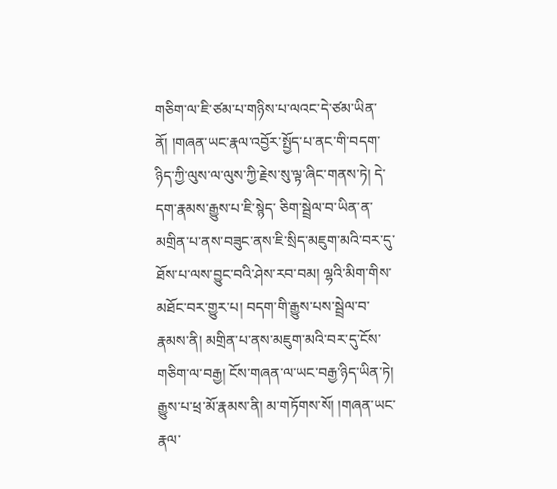གཅིག་ལ་ཇི་ཙམ་པ་གཉིས་པ་ལའང་དེ་ཙམ་ཡིན་ནོ། །གཞན་ཡང་རྣལ་འབྱོར་སྤྱོད་པ་ནང་གི་བདག་ཉིད་ཀྱི་ལུས་ལ་ལུས་ཀྱི་རྗེས་སུ་ལྟ་ཞིང་གནས་ཏེ། དེ་དག་རྣམས་རྒྱུས་པ་ཇི་སྙེད་ ཅིག་སྦྲེལ་བ་ཡིན་ན་མགྲིན་པ་ནས་བཟུང་ནས་ཇི་སྲིད་མཇུག་མའི་བར་དུ་ཐོས་པ་ལས་བྱུང་བའི་ཤེས་རབ་བམ། ལྷའི་མིག་གིས་མཐོང་བར་གྱུར་པ། བདག་གི་རྒྱུས་པས་སྦྲེལ་བ་ རྣམས་ནི། མགྲིན་པ་ནས་མཇུག་མའི་བར་དུ་ངོས་གཅིག་ལ་བརྒྱ། ངོས་གཞན་ལ་ཡང་བརྒྱ་ཉིད་ཡིན་ཏེ། རྒྱུས་པ་ཕྲ་མོ་རྣམས་ནི། མ་གཏོགས་སོ། །གཞན་ཡང་རྣལ་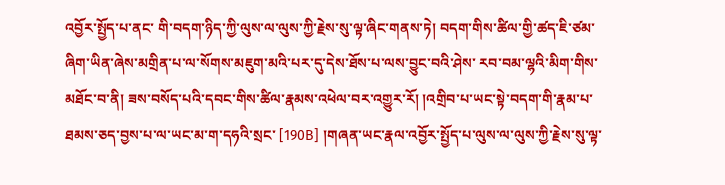འབྱོར་སྤྱོད་པ་ནང་ གི་བདག་ཉིད་ཀྱི་ལུས་ལ་ལུས་ཀྱི་རྗེས་སུ་ལྟ་ཞིང་གནས་ཏེ། བདག་གིས་ཚིལ་གྱི་ཚད་ཇི་ཙམ་ཞིག་ཡིན་ཞེས་མགྲིན་པ་ལ་སོགས་མཇུག་མའི་པར་དུ་དེས་ཐོས་པ་ལས་བྱུང་བའི་ཤེས་ རབ་བམ་ལྷའི་མིག་གིས་མཐོང་བ་ནི། ཟས་བསོད་པའི་དབང་གིས་ཚིལ་རྣམས་འཕེལ་བར་འགྱུར་རོ། །འགྲིབ་པ་ཡང་སྟེ་བདག་གི་རྣམ་པ་ཐམས་ཅད་བྱས་པ་ལ་ཡང་མ་ག་དཧའི་སྲང་ [190B] །གཞན་ཡང་རྣལ་འབྱོར་སྤྱོད་པ་ལུས་ལ་ལུས་ཀྱི་རྗེས་སུ་ལྟ་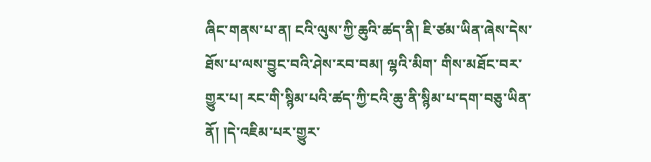ཞིང་གནས་པ་ན། ངའི་ལུས་ཀྱི་ཆུའི་ཚད་ནི། ཇི་ཙམ་ཡིན་ཞེས་དེས་ཐོས་པ་ལས་བྱུང་བའི་ཤེས་རབ་བམ། ལྷའི་མིག་ གིས་མཐོང་བར་གྱུར་པ། རང་གི་སྙིམ་པའི་ཚད་ཀྱི་ངའི་ཆུ་ནི་སྙིམ་པ་དག་བཅུ་ཡིན་ནོ། །དེ་འཇིམ་པར་གྱུར་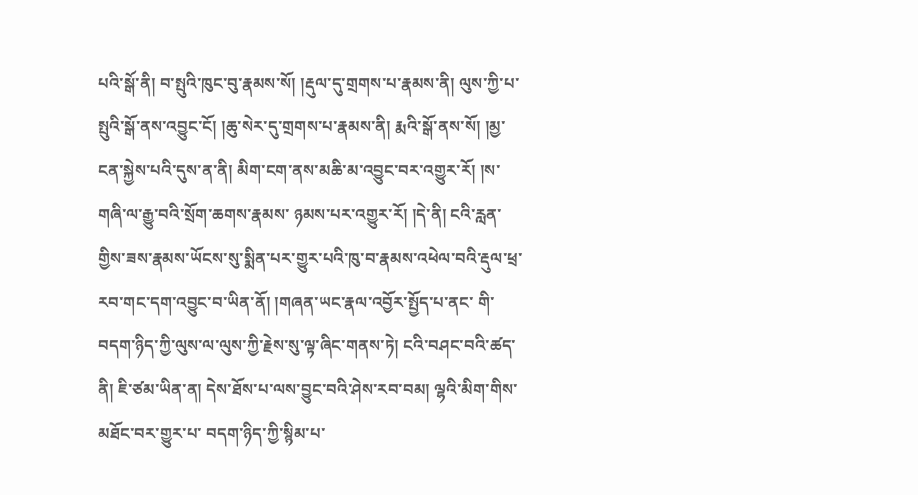པའི་སྒོ་ནི། བ་སྤུའི་ཁུང་བུ་རྣམས་སོ། །རྡུལ་དུ་གྲགས་པ་རྣམས་ནི། ལུས་ཀྱི་པ་ སྤུའི་སྒོ་ནས་འབྱུང་ངོ། །ཆུ་སེར་དུ་གྲགས་པ་རྣམས་ནི། རྨའི་སྒོ་ནས་སོ། །མྱ་ངན་སྐྱེས་པའི་དུས་ན་ནི། མིག་ངག་ནས་མཆི་མ་འབྱུང་བར་འགྱུར་རོ། །ས་གཞི་ལ་རྒྱུ་བའི་སྲོག་ཆགས་རྣམས་ ཉམས་པར་འགྱུར་རོ། །དེ་ནི། ངའི་རླན་གྱིས་ཟས་རྣམས་ཡོངས་སུ་སྨིན་པར་གྱུར་པའི་ཁུ་བ་རྣམས་འཕེལ་བའི་རྡུལ་ཕྲ་རབ་གང་དག་འབྱུང་བ་ཡིན་ནོ། །གཞན་ཡང་རྣལ་འབྱོར་སྤྱོད་པ་ནང་ གི་བདག་ཉིད་ཀྱི་ལུས་ལ་ལུས་ཀྱི་རྗེས་སུ་ལྟ་ཞིང་གནས་ཏེ། ངའི་བཤང་བའི་ཚད་ནི། ཇི་ཙམ་ཡིན་ན། དེས་ཐོས་པ་ལས་བྱུང་བའི་ཤེས་རབ་བམ། ལྷའི་མིག་གིས་མཐོང་བར་གྱུར་པ་ བདག་ཉིད་ཀྱི་སྙིམ་པ་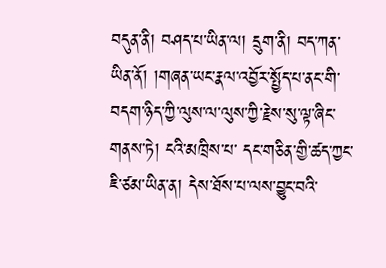བདུན་ནི། བཤད་པ་ཡིན་ལ། དྲུག་ནི། བད་ཀན་ཡིན་ནོ། །གཞན་ཡང་རྣལ་འབྱོར་སྤྱོད་པ་ནང་གི་བདག་ཉིད་ཀྱི་ལུས་ལ་ལུས་ཀྱི་རྗེས་སུ་ལྟ་ཞིང་གནས་ཏེ། ངའི་མཁྲིས་པ་ དང་གཅིན་གྱི་ཚད་ཀྱང་ཇི་ཙམ་ཡིན་ན། དེས་ཐོས་པ་ལས་བྱུང་བའི་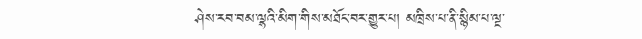ཤེས་རབ་བམ་ལྷའི་མིག་གིས་མཐོང་བར་གྱུར་པ། མཁྲིས་པ་ནི་སྙིམ་པ་ལྔ་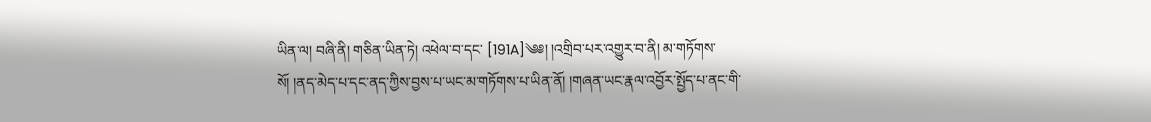ཡིན་ལ། བཞི་ནི། གཅིན་ཡིན་ཏེ། འཕེལ་བ་དང་ [191A]༄༅། །འགྲིབ་པར་འགྱུར་བ་ནི། མ་གཏོགས་སོ། །ནད་མེད་པ་དང་ནད་ཀྱིས་བྱས་པ་ཡང་མ་གཏོགས་པ་ཡིན་ནོ། །གཞན་ཡང་རྣལ་འབྱོར་སྤྱོད་པ་ནང་གི་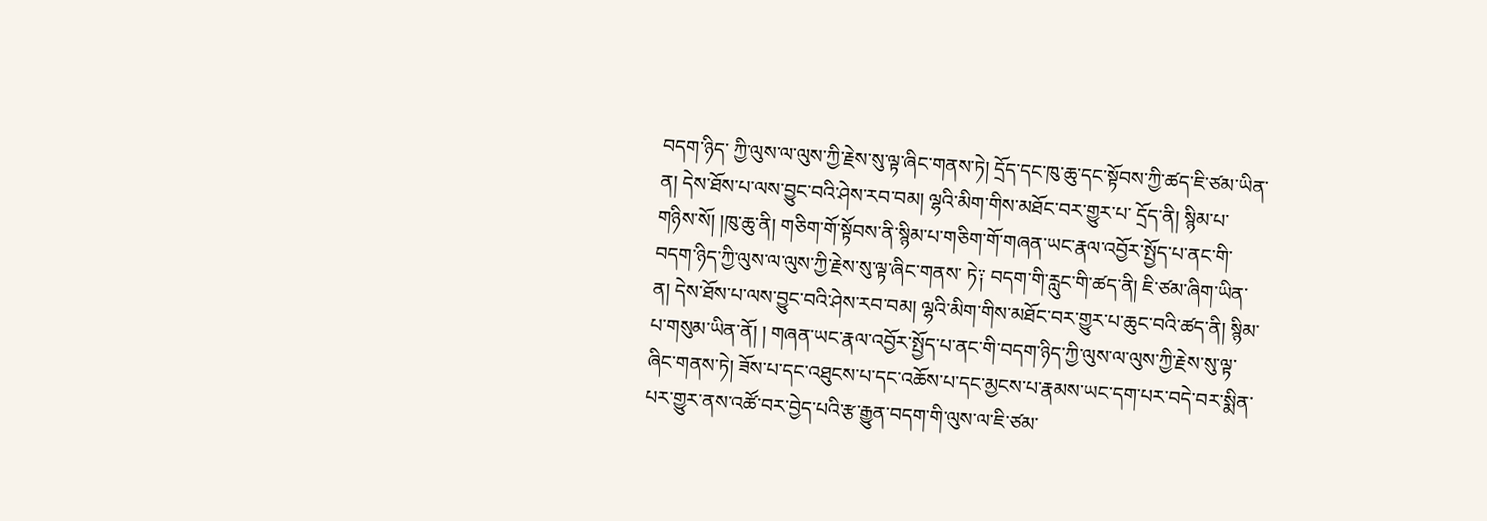བདག་ཉིད་ ཀྱི་ལུས་ལ་ལུས་ཀྱི་རྗེས་སུ་ལྟ་ཞིང་གནས་ཏེ། དྲོད་དང་ཁུ་ཆུ་དང་སྟོབས་ཀྱི་ཚད་ཇི་ཙམ་ཡིན་ན། དེས་ཐོས་པ་ལས་བྱུང་བའི་ཤེས་རབ་བམ། ལྷའི་མིག་གིས་མཐོང་བར་གྱུར་པ་ དྲོད་ནི། སྙིམ་པ་གཉིས་སོ། །ཁུ་ཆུ་ནི། གཅིག་གོ་སྟོབས་ནི་སྙིམ་པ་གཅིག་གོ་གཞན་ཡང་རྣལ་འབྱོར་སྤྱོད་པ་ནང་གི་བདག་ཉིད་ཀྱི་ལུས་ལ་ལུས་ཀྱི་རྗེས་སུ་ལྟ་ཞིང་གནས་ ཏེ༑ བདག་གི་རླུང་གི་ཚད་ནི། ཇི་ཙམ་ཞིག་ཡིན་ན། དེས་ཐོས་པ་ལས་བྱུང་བའི་ཤེས་རབ་བམ། ལྷའི་མིག་གིས་མཐོང་བར་གྱུར་པ་ཆུང་བའི་ཚད་ནི། སྙིམ་པ་གསུམ་ཡིན་ནོ། ། གཞན་ཡང་རྣལ་འབྱོར་སྤྱོད་པ་ནང་གི་བདག་ཉིད་ཀྱི་ལུས་ལ་ལུས་ཀྱི་རྗེས་སུ་ལྟ་ཞིང་གནས་ཏེ། ཟོས་པ་དང་འཐུངས་པ་དང་འཆོས་པ་དང་མྱངས་པ་རྣམས་ཡང་དག་པར་བདེ་བར་སྨིན་ པར་གྱུར་ནས་འཚོ་བར་བྱེད་པའི་རྩ་རྒྱུན་བདག་གི་ལུས་ལ་ཇི་ཙམ་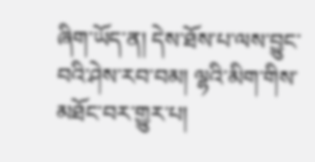ཞིག་ཡོད་ན། དེས་ཐོས་པ་ལས་བྱུང་བའི་ཤེས་རབ་བམ། ལྷའི་མིག་གིས་མཐོང་བར་གྱུར་པ།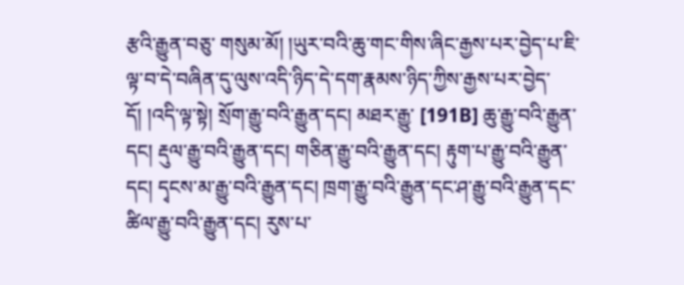རྩའི་རྒྱུན་བཅུ་ གསུམ་མོ། །ཡུར་བའི་ཆུ་གང་གིས་ཞིང་རྒྱས་པར་བྱེད་པ་ཇི་ལྟ་བ་དེ་བཞིན་དུ་ལུས་འདི་ཉིད་དེ་དག་རྣམས་ཉིད་ཀྱིས་རྒྱས་པར་བྱེད་དོ། །འདི་ལྟ་སྟེ། སྲོག་རྒྱུ་བའི་རྒྱུན་དང། མཐར་རྒྱུ་ [191B] ཆུ་རྒྱུ་བའི་རྒྱུན་དང། རྡུལ་རྒྱུ་བའི་རྒྱུན་དང། གཅིན་རྒྱུ་བའི་རྒྱུན་དང། རྟུག་པ་རྒྱུ་བའི་རྒྱུན་དང། དྭངས་མ་རྒྱུ་བའི་རྒྱུན་དང། ཁྲག་རྒྱུ་བའི་རྒྱུན་དང་ཤ་རྒྱུ་བའི་རྒྱུན་དང་ ཚིལ་རྒྱུ་བའི་རྒྱུན་དང། རུས་པ་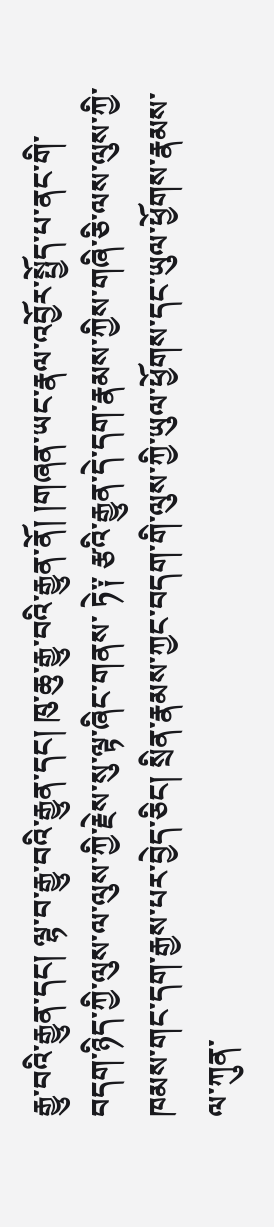རྒྱུ་བའི་རྒྱུན་དང། ལྷ་བ་རྒྱུ་བའི་རྒྱུན་དང། ཁུ་ཆུ་རྒྱུ་བའི་རྒྱུན་ནོ། །གཞན་ཡང་རྣལ་འབྱོར་སྤྱོད་པ་ནང་གི་བདག་ཉིད་ཀྱི་ལུས་ལ་ལུས་ཀྱི་རྗེས་སུ་ལྟ་ཞིང་གནས་ ཏེ༑ རྩའི་རྒྱུན་དེ་དག་རྣམས་ཀྱིས་གཞི་ཅི་ལས་ལུས་ཀྱི་ཁམས་གང་དག་རྒྱས་པར་བྱེད་ཅིང། སྲིན་རྣམས་ཀྱང་བདག་གི་ལུས་ཀྱི་ཡུལ་ཕྱོགས་དང་ཡུལ་ཕྱོགས་རྣམས་ལ་ཀུན་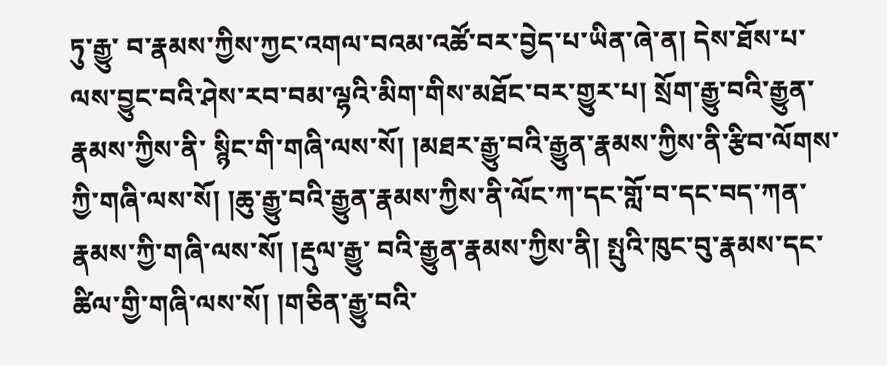ཏུ་རྒྱུ་ བ་རྣམས་ཀྱིས་ཀྱང་འགལ་བའམ་འཚོ་བར་བྱེད་པ་ཡིན་ཞེ་ན། དེས་ཐོས་པ་ལས་བྱུང་བའི་ཤེས་རབ་བམ་ལྷའི་མིག་གིས་མཐོང་བར་གྱུར་པ། སྲོག་རྒྱུ་བའི་རྒྱུན་རྣམས་ཀྱིས་ནི་ སྙིང་གི་གཞི་ལས་སོ། །མཐར་རྒྱུ་བའི་རྒྱུན་རྣམས་ཀྱིས་ནི་རྩིབ་ལོགས་ཀྱི་གཞི་ལས་སོ། །ཆུ་རྒྱུ་བའི་རྒྱུན་རྣམས་ཀྱིས་ནི་ལོང་ཀ་དང་གློ་བ་དང་བད་ཀན་རྣམས་ཀྱི་གཞི་ལས་སོ། །རྡུལ་རྒྱུ་ བའི་རྒྱུན་རྣམས་ཀྱིས་ནི། སྤུའི་ཁུང་བུ་རྣམས་དང་ཚིལ་གྱི་གཞི་ལས་སོ། །གཅིན་རྒྱུ་བའི་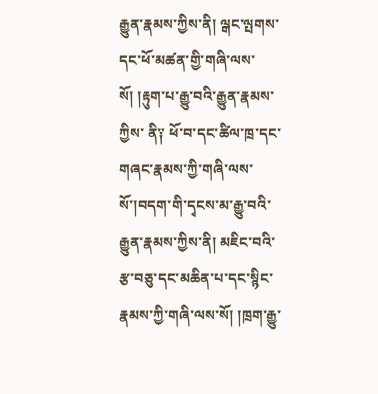རྒྱུན་རྣམས་ཀྱིས་ནི། ལྒང་ལྤགས་དང་ཕོ་མཚན་གྱི་གཞི་ལས་སོ། །རྟུག་པ་རྒྱུ་བའི་རྒྱུན་རྣམས་ཀྱིས་ ནི༑ ཕོ་བ་དང་ཚིལ་ཁྲ་དང་གཞང་རྣམས་ཀྱི་གཞི་ལས་སོ་།བདག་གི་དྭངས་མ་རྒྱུ་བའི་རྒྱུན་རྣམས་ཀྱིས་ནི། མཇིང་བའི་རྩ་བཅུ་དང་མཆིན་པ་དང་སྙིང་རྣམས་ཀྱི་གཞི་ལས་སོ། །ཁྲག་རྒྱུ་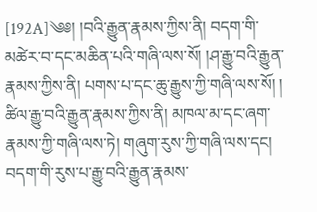[192A]༄༅། །བའི་རྒྱུན་རྣམས་ཀྱིས་ནི། བདག་གི་མཚེར་བ་དང་མཆིན་པའི་གཞི་ལས་སོ། །ཤ་རྒྱུ་བའི་རྒྱུན་རྣམས་ཀྱིས་ནི། པགས་པ་དང་ཆུ་རྒྱུས་ཀྱི་གཞི་ལས་སོ། ། ཚིལ་རྒྱུ་བའི་རྒྱུན་རྣམས་ཀྱིས་ནི། མཁལ་མ་དང་ཞག་རྣམས་ཀྱི་གཞི་ལས་ཏེ། གཞུག་རུས་ཀྱི་གཞི་ལས་དང། བདག་གི་རུས་པ་རྒྱུ་བའི་རྒྱུན་རྣམས་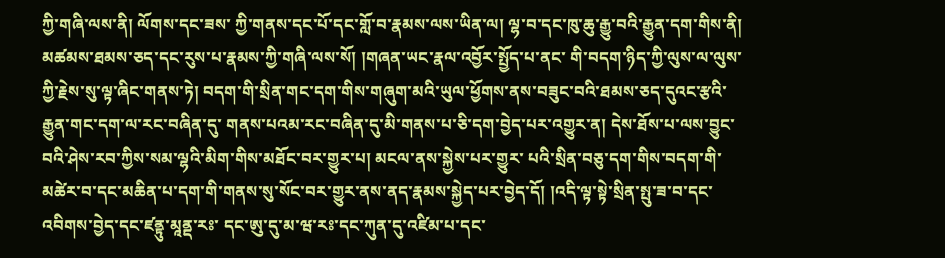ཀྱི་གཞི་ལས་ནི། ལོགས་དང་ཟས་ ཀྱི་གནས་དང་པོ་དང་གློ་བ་རྣམས་ལས་ཡིན་ལ། ལྷ་བ་དང་ཁུ་ཆུ་རྒྱུ་བའི་རྒྱུན་དག་གིས་ནི། མཚམས་ཐམས་ཅད་དང་རུས་པ་རྣམས་ཀྱི་གཞི་ལས་སོ། །གཞན་ཡང་རྣལ་འབྱོར་སྤྱོད་པ་ནང་ གི་བདག་ཉིད་ཀྱི་ལུས་ལ་ལུས་ཀྱི་རྗེས་སུ་ལྟ་ཞིང་གནས་ཏེ། བདག་གི་སྲིན་གང་དག་གིས་གཞུག་མའི་ཡུལ་ཕྱོགས་ནས་བཟུང་བའི་ཐམས་ཅད་དུའང་རྩའི་རྒྱུན་གང་དག་ལ་རང་བཞིན་དུ་ གནས་པའམ་རང་བཞིན་དུ་མི་གནས་པ་ཅི་དག་བྱེད་པར་འགྱུར་ན། དེས་ཐོས་པ་ལས་བྱུང་བའི་ཤེས་རབ་ཀྱིས་སམ་ལྷའི་མིག་གིས་མཐོང་བར་གྱུར་པ། མངལ་ནས་སྐྱེས་པར་གྱུར་ པའི་སྲིན་བཅུ་དག་གིས་བདག་གི་མཚེར་བ་དང་མཆིན་པ་དག་གི་གནས་སུ་སོང་བར་གྱུར་ནས་ནད་རྣམས་སྐྱེད་པར་བྱེད་དོ། །འདི་ལྟ་སྟེ་སྲིན་སྤུ་ཟ་བ་དང་འབིགས་བྱེད་དང་ཛནྟུ་མཱནྡ་རཿ་ དང་ཨུ་དུ་མ་ཝ་རཿ་དང་ཀུན་དུ་འཛིམ་པ་དང་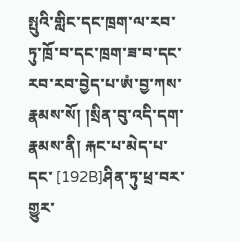སྤུའི་གླིང་དང་ཁྲག་ལ་རབ་ཏུ་ཁྲོ་བ་དང་ཁྲག་ཟ་བ་དང་རབ་རབ་བྱེད་པ་ཨཾ་བྱ་ཀས་རྣམས་སོ། །སྲིན་བུ་འདི་དག་རྣམས་ནི། རྐང་པ་མེད་པ་དང་ [192B]ཤིན་ཏུ་ཕྲ་བར་གྱུར་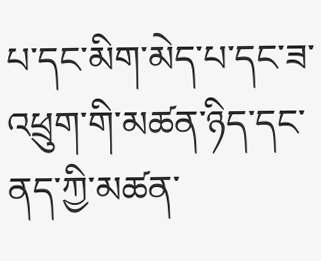པ་དང་མིག་མེད་པ་དང་ཟ་འཕྲུག་གི་མཚན་ཉིད་དང་ནད་ཀྱི་མཚན་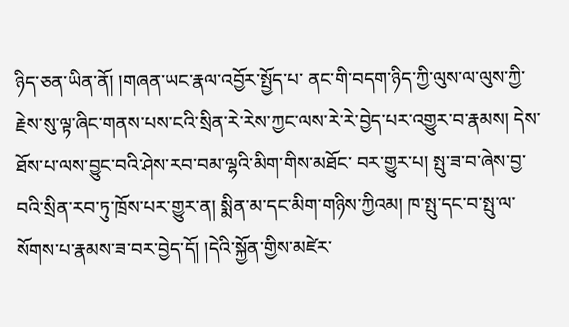ཉིད་ཅན་ཡིན་ནོ། །གཞན་ཡང་རྣལ་འབྱོར་སྤྱོད་པ་ ནང་གི་བདག་ཉིད་ཀྱི་ལུས་ལ་ལུས་ཀྱི་རྗེས་སུ་ལྟ་ཞིང་གནས་པས་ངའི་སྲིན་རེ་རེས་ཀྱང་ལས་རེ་རེ་བྱེད་པར་འགྱུར་བ་རྣམས། དེས་ཐོས་པ་ལས་བྱུང་བའི་ཤེས་རབ་བམ་ལྷའི་མིག་གིས་མཐོང་ བར་གྱུར་པ། སྤུ་ཟ་བ་ཞེས་བྱ་བའི་སྲིན་རབ་ཏུ་ཁྲོས་པར་གྱུར་ན། སྨིན་མ་དང་མིག་གཉིས་ཀྱིའམ། ཁ་སྤུ་དང་བ་སྤུ་ལ་སོགས་པ་རྣམས་ཟ་བར་བྱེད་དོ། །དེའི་སྐྱོན་གྱིས་མཛེར་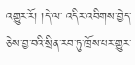འགྱུར་རོ། །དེ་ལ་ འདིར་འབིགས་བྱེད་ཅེས་བྱ་བའི་སྲིན་རབ་ཏུ་ཁྲོས་པར་གྱུར་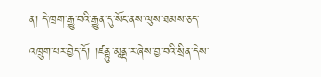ན། དེ་ཁྲག་རྒྱུ་བའི་རྒྱུན་དུ་སོང་ནས་ལུས་ཐམས་ཅད་འཁྲུག་པར་བྱེད་དོ། །ཛནྟུ་མཱནྡ་ར་ཞེས་བྱ་བའི་སྲིན་དེས་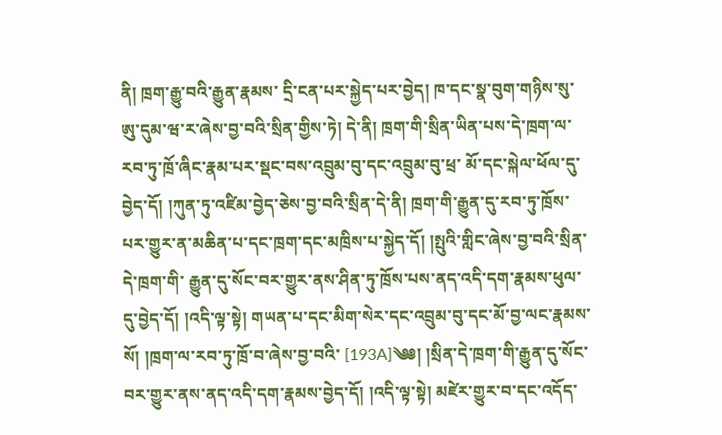ནི། ཁྲག་རྒྱུ་བའི་རྒྱུན་རྣམས་ དྲི་ངན་པར་སྐྱེད་པར་བྱེད། ཁ་དང་སྣ་བུག་གཉིས་སུ་ཨུ་དུམ་ཝ་ར་ཞེས་བྱ་བའི་སྲིན་གྱིས་ཏེ། དེ་ནི། ཁྲག་གི་སྲིན་ཡིན་པས་དེ་ཁྲག་ལ་རབ་ཏུ་ཁྲོ་ཞིང་རྣམ་པར་སྡང་བས་འབྲུམ་བུ་དང་འབྲུམ་བུ་ཕྲ་ མོ་དང་སྐེལ་ཕོལ་དུ་བྱེད་དོ། །ཀུན་ཏུ་འཛིམ་བྱེད་ཅེས་བྱ་བའི་སྲིན་དེ་ནི། ཁྲག་གི་རྒྱུན་དུ་རབ་ཏུ་ཁྲོས་པར་གྱུར་ན་མཆིན་པ་དང་ཁྲག་དང་མཁྲིས་པ་སྐྱེད་དོ། །སྤུའི་གླིང་ཞེས་བྱ་བའི་སྲིན་དེ་ཁྲག་གི་ རྒྱུན་དུ་སོང་བར་གྱུར་ནས་ཤིན་ཏུ་ཁྲོས་པས་ནད་འདི་དག་རྣམས་ཕུལ་དུ་བྱེད་དོ། །འདི་ལྟ་སྟེ། གཡན་པ་དང་མིག་སེར་དང་འབྲུམ་བུ་དང་མོ་བྱ་ལང་རྣམས་སོ། །ཁྲག་ལ་རབ་ཏུ་ཁྲོ་བ་ཞེས་བྱ་བའི་ [193A]༄༅། །སྲིན་དེ་ཁྲག་གི་རྒྱུན་དུ་སོང་བར་གྱུར་ནས་ནད་འདི་དག་རྣམས་བྱེད་དོ། །འདི་ལྟ་སྟེ། མཛེར་གྱུར་བ་དང་འདོད་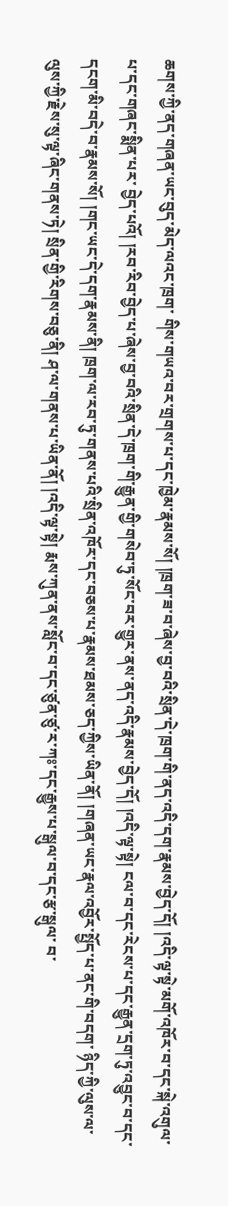ཆགས་ཀྱི་ནད་གཞན་ཡང་བུད་མེད་ལའང་ཁྲག་ གིས་གཡའ་བར་གྲགས་པ་དང་ཁྱེམ་རྣམས་སོ། །ཁྲག་ཟ་བ་ཞེས་བྱ་བའི་སྲིན་དེ་ཁྲག་གི་ནད་འདི་དག་རྣམས་བྱེད་དོ། །འདི་ལྟ་སྟེ་མགོ་འཁོར་བ་དང་སྐེ་འགུལ་པ་དང་གཞང་སྨིན་པར་ བྱེད་པའོ། །རབ་རིབ་བྱེད་པ་ཞེས་བྱ་བའི་སྲིན་དེ་ཁྲག་གི་རྒྱུན་གྱི་གསེབ་ཏུ་སོང་བར་གྱུར་ནས་ནད་འདི་རྣམས་བྱེད་དོ། །འདི་ལྟ་སྟེ། ངལ་བ་དང་རེངས་པ་དང་རྒྱུན་དྲག་ཏུ་འབྱུང་བ་དང་ དངག་མི་བདེ་བ་རྣམས་སོ། །གང་ཡང་དེ་དག་རྣམས་ནི། ཁྲག་ལ་རབ་ཏུ་གནས་པའི་སྲིན་འཁོར་དང་བཅས་པ་རྣམས་ཐམས་ཅད་ཀྱིས་ཡིན་ནོ། །གཞན་ཡང་རྣལ་འབྱོར་སྤྱོད་པ་ནང་གི་བདག་ ཉིད་ཀྱི་ལུས་ལ་ལུས་ཀྱི་རྗེས་སུ་ལྟ་ཞིང་གནས་ཏེ། སྲིན་གྱི་རིགས་བཅུ་ནི། ཤ་ལ་གནས་པ་ཡིན་ནོ། །འདི་ལྟ་སྟེ། རྨས་ཀུན་ནས་སློང་བ་དང་ཙུན་ཙུ་ར་ཀཿ་དང་རྒྱུས་པ་སྒུལ་བ་དང་རྩ་སྒུལ་ བ་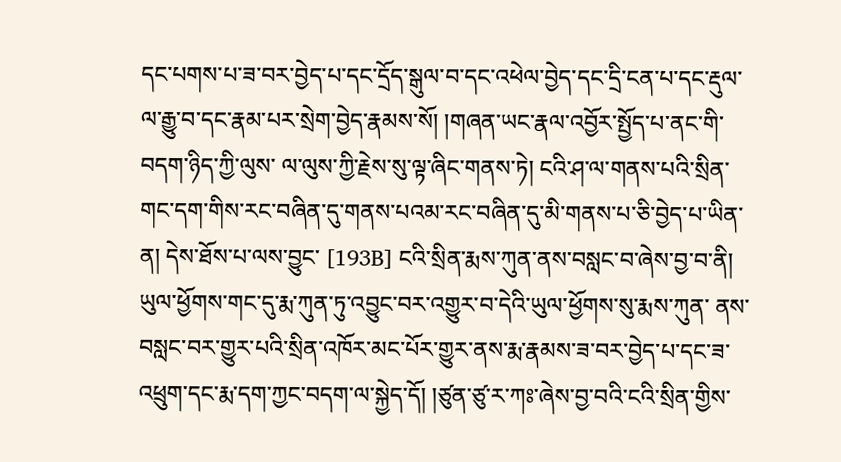དང་པགས་པ་ཟ་བར་བྱེད་པ་དང་དྲོད་སྒུལ་བ་དང་འཕེལ་བྱེད་དང་དྲི་ངན་པ་དང་རྡུལ་ལ་རྒྱུ་བ་དང་རྣམ་པར་སྲེག་བྱེད་རྣམས་སོ། །གཞན་ཡང་རྣལ་འབྱོར་སྤྱོད་པ་ནང་གི་བདག་ཉིད་ཀྱི་ལུས་ ལ་ལུས་ཀྱི་རྗེས་སུ་ལྟ་ཞིང་གནས་ཏེ། ངའི་ཤ་ལ་གནས་པའི་སྲིན་གང་དག་གིས་རང་བཞིན་དུ་གནས་པའམ་རང་བཞིན་དུ་མི་གནས་པ་ཅི་བྱེད་པ་ཡིན་ན། དེས་ཐོས་པ་ལས་བྱུང་ [193B] ངའི་སྲིན་རྨས་ཀུན་ནས་བསླང་བ་ཞེས་བྱ་བ་ནི། ཡུལ་ཕྱོགས་གང་དུ་རྨ་ཀུན་ཏུ་འབྱུང་བར་འགྱུར་བ་དེའི་ཡུལ་ཕྱོགས་སུ་རྨས་ཀུན་ ནས་བསླང་བར་གྱུར་པའི་སྲིན་འཁོར་མང་པོར་གྱུར་ནས་རྨ་རྣམས་ཟ་བར་བྱེད་པ་དང་ཟ་འཕྲུག་དང་རྨ་དག་ཀྱང་བདག་ལ་སྐྱེད་དོ། །ཙུན་ཙུ་ར་ཀཿ་ཞེས་བྱ་བའི་ངའི་སྲིན་གྱིས་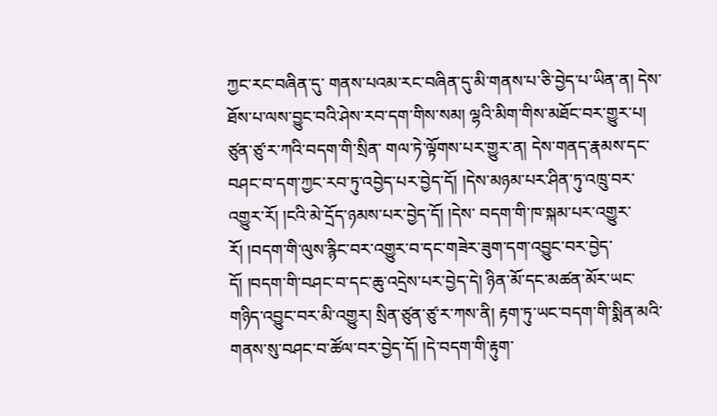ཀྱང་རང་བཞིན་དུ་ གནས་པའམ་རང་བཞིན་དུ་མི་གནས་པ་ཅི་བྱེད་པ་ཡིན་ན། དེས་ཐོས་པ་ལས་བྱུང་བའི་ཤེས་རབ་དག་གིས་སམ། ལྷའི་མིག་གིས་མཐོང་བར་གྱུར་པ། ཙུན་ཙུ་ར་ཀའི་བདག་གི་སྲིན་ གལ་ཏེ་ལྟོགས་པར་གྱུར་ན། དེས་གནད་རྣམས་དང་བཤང་བ་དག་ཀྱང་རབ་ཏུ་འབྱེད་པར་བྱེད་དོ། །དེས་མཉམ་པར་ཤིན་ཏུ་འཁྲུ་བར་འགྱུར་རོ། །ངའི་མེ་དྲོད་ཉམས་པར་བྱེད་དོ། །དེས་ བདག་གི་ཁ་སྐམ་པར་འགྱུར་རོ། །བདག་གི་ལུས་རྙིང་བར་འགྱུར་བ་དང་གཟེར་ཟུག་དག་འབྱུང་བར་བྱེད་དོ། །བདག་གི་བཤང་བ་དང་ཆུ་འདྲེས་པར་བྱེད་དེ། ཉིན་མོ་དང་མཚན་མོར་ཡང་ གཉིད་འབྱུང་བར་མི་འགྱུར། སྲིན་ཙུན་ཙུ་ར་ཀས་ནི། རྟག་ཏུ་ཡང་བདག་གི་སྨིན་མའི་གནས་སུ་བཤང་བ་ཚོལ་བར་བྱེད་དོ། །དེ་བདག་གི་རྟུག་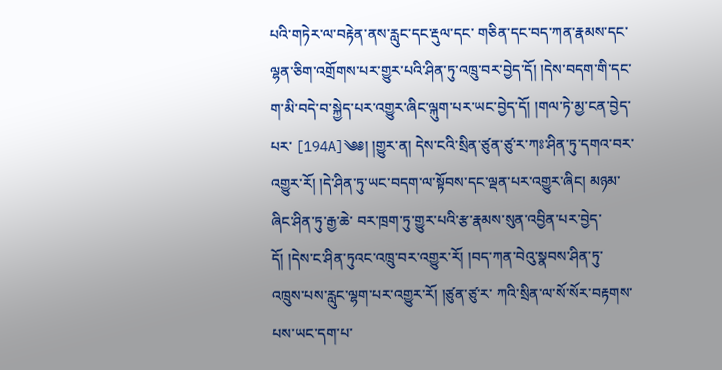པའི་གཏེར་ལ་བརྟེན་ནས་རླུང་དང་རྡུལ་དང་ གཅིན་དང་བད་ཀན་རྣམས་དང་ལྷན་ཅིག་འགྲོགས་པར་གྱུར་པའི་ཤིན་ཏུ་འཁྲུ་བར་བྱེད་དོ། །དེས་བདག་གི་དང་ག་མི་བདེ་བ་སྐྱེད་པར་འགྱུར་ཞིང་ལྐུག་པར་ཡང་བྱེད་དོ། །གལ་ཏེ་མྱ་ངན་བྱེད་པར་ [194A]༄༅། །གྱུར་ན། དེས་ངའི་སྲིན་ཙུན་ཙུ་ར་ཀཿ་ཤིན་ཏུ་དགའ་བར་འགྱུར་རོ། །དེ་ཤིན་ཏུ་ཡང་བདག་ལ་སྟོབས་དང་ལྡན་པར་འགྱུར་ཞིང། མཉམ་ཞིང་ཤིན་ཏུ་རྒྱ་ཆེ་ བར་ཁྲག་ཏུ་གྱུར་པའི་རྩ་རྣམས་སུན་འབྱིན་པར་བྱེད་དོ། །དེས་ང་ཤིན་ཏུའང་འཁྲུ་བར་འགྱུར་རོ། །བད་ཀན་བེའུ་སྣབས་ཤིན་ཏུ་འཁྲུས་པས་རླུང་ལྷག་པར་འགྱུར་རོ། །ཙུན་ཙུ་ར་ ཀའི་སྲིན་ལ་སོ་སོར་བརྟགས་པས་ཡང་དག་པ་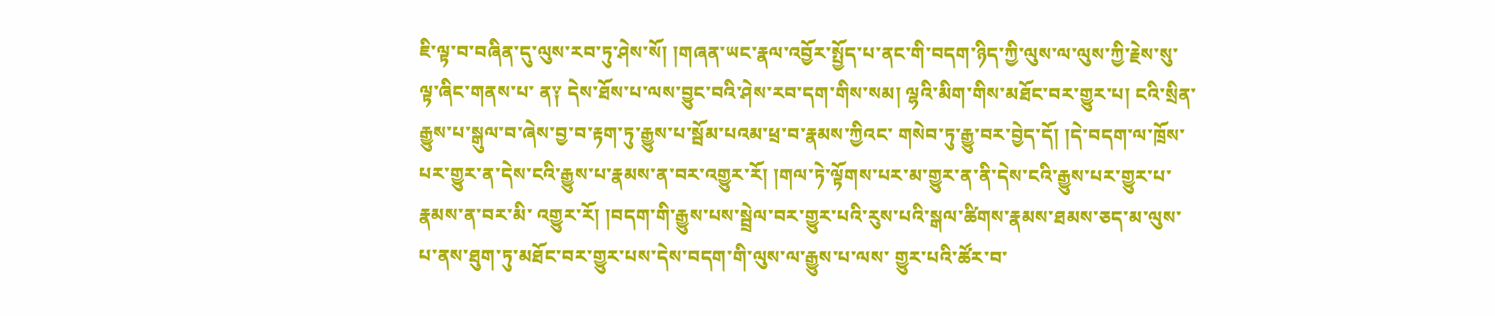ཇི་ལྟ་བ་བཞིན་དུ་ལུས་རབ་ཏུ་ཤེས་སོ། །གཞན་ཡང་རྣལ་འབྱོར་སྤྱོད་པ་ནང་གི་བདག་ཉིད་ཀྱི་ལུས་ལ་ལུས་ཀྱི་རྗེས་སུ་ལྟ་ཞིང་གནས་པ་ ན༑ དེས་ཐོས་པ་ལས་བྱུང་བའི་ཤེས་རབ་དག་གིས་སམ། ལྷའི་མིག་གིས་མཐོང་བར་གྱུར་པ། ངའི་སྲིན་རྒྱུས་པ་སྒུལ་བ་ཞེས་བྱ་བ་རྟག་ཏུ་རྒྱུས་པ་སྦོམ་པའམ་ཕྲ་བ་རྣམས་ཀྱིའང་ གསེབ་ཏུ་རྒྱུ་བར་བྱེད་དོ། །དེ་བདག་ལ་ཁྲོས་པར་གྱུར་ན་དེས་ངའི་རྒྱུས་པ་རྣམས་ན་བར་འགྱུར་རོ། །གལ་ཏེ་ལྟོགས་པར་མ་གྱུར་ན་ནི་དེས་ངའི་རྒྱུས་པར་གྱུར་པ་རྣམས་ན་བར་མི་ འགྱུར་རོ། །བདག་གི་རྒྱུས་པས་སྦྲེལ་བར་གྱུར་པའི་རུས་པའི་སྒལ་ཚིགས་རྣམས་ཐམས་ཅད་མ་ལུས་པ་ནས་ཐུག་ཏུ་མཐོང་བར་གྱུར་པས་དེས་བདག་གི་ལུས་ལ་རྒྱུས་པ་ལས་ གྱུར་པའི་ཚོར་བ་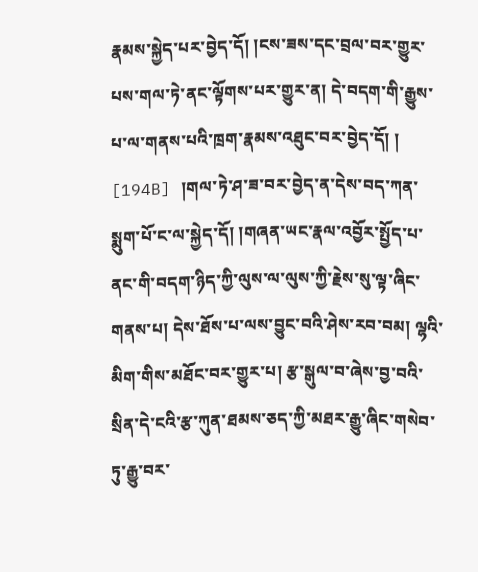རྣམས་སྐྱེད་པར་བྱེད་དོ། །ངས་ཟས་དང་བྲལ་བར་གྱུར་པས་གལ་ཏེ་ནང་ལྟོགས་པར་གྱུར་ན། དེ་བདག་གི་རྒྱུས་པ་ལ་གནས་པའི་ཁྲག་རྣམས་འཐུང་བར་བྱེད་དོ། ། [194B] །གལ་ཏེ་ཤ་ཟ་བར་བྱེད་ན་དེས་བད་ཀན་སྨུག་པོ་ང་ལ་སྐྱེད་དོ། །གཞན་ཡང་རྣལ་འབྱོར་སྤྱོད་པ་ནང་གི་བདག་ཉིད་ཀྱི་ལུས་ལ་ལུས་ཀྱི་རྗེས་སུ་ལྟ་ཞིང་ གནས་པ། དེས་ཐོས་པ་ལས་བྱུང་བའི་ཤེས་རབ་བམ། ལྷའི་མིག་གིས་མཐོང་བར་གྱུར་པ། རྩ་སྒུལ་བ་ཞེས་བྱ་བའི་སྲིན་དེ་ངའི་རྩ་ཀུན་ཐམས་ཅད་ཀྱི་མཐར་རྒྱུ་ཞིང་གསེབ་ཏུ་རྒྱུ་བར་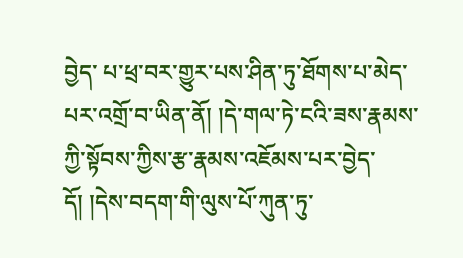བྱེད་ པ་ཕྲ་བར་གྱུར་པས་ཤིན་ཏུ་ཐོགས་པ་མེད་པར་འགྲོ་བ་ཡིན་ནོ། །དེ་གལ་ཏེ་ངའི་ཟས་རྣམས་ཀྱི་སྟོབས་ཀྱིས་རྩ་རྣམས་འཇོམས་པར་བྱེད་དོ། །དེས་བདག་གི་ལུས་པོ་ཀུན་ཏུ་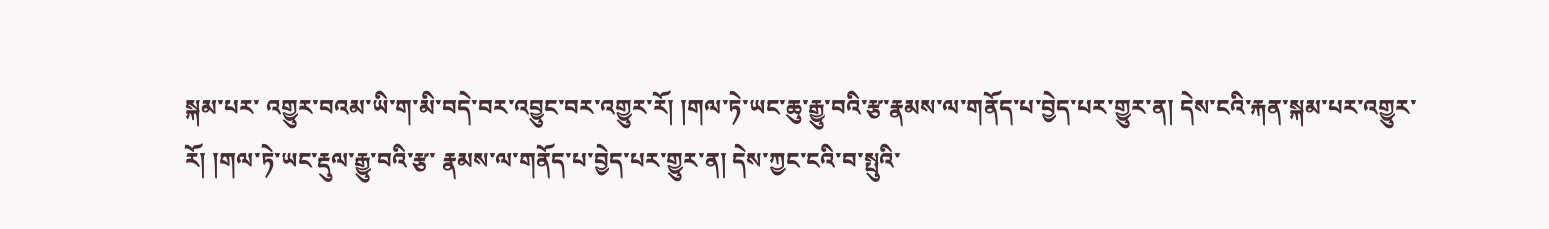སྐམ་པར་ འགྱུར་བའམ་ཡི་ག་མི་བདེ་བར་འབྱུང་བར་འགྱུར་རོ། །གལ་ཏེ་ཡང་ཆུ་རྒྱུ་བའི་རྩ་རྣམས་ལ་གནོད་པ་བྱེད་པར་གྱུར་ན། དེས་ངའི་རྐན་སྐམ་པར་འགྱུར་རོ། །གལ་ཏེ་ཡང་རྡུལ་རྒྱུ་བའི་རྩ་ རྣམས་ལ་གནོད་པ་བྱེད་པར་གྱུར་ན། དེས་ཀྱང་ངའི་བ་སྤུའི་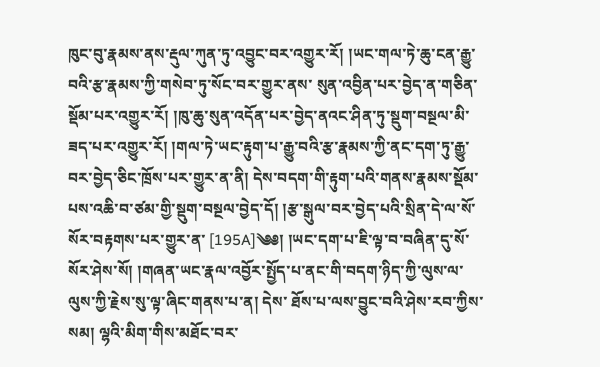ཁུང་བུ་རྣམས་ནས་རྡུལ་ཀུན་ཏུ་འབྱུང་བར་འགྱུར་རོ། །ཡང་གལ་ཏེ་ཆུ་ངན་རྒྱུ་བའི་རྩ་རྣམས་ཀྱི་གསེབ་ཏུ་སོང་བར་གྱུར་ནས་ སུན་འབྱིན་པར་བྱེད་ན་གཅིན་སྡོམ་པར་འགྱུར་རོ། །ཁུ་ཆུ་སུན་འདོན་པར་བྱེད་ནའང་ཤིན་ཏུ་སྡུག་བསྔལ་མི་ཟད་པར་འགྱུར་རོ། །གལ་ཏེ་ཡང་རྟུག་པ་རྒྱུ་བའི་རྩ་རྣམས་ཀྱི་ནང་དག་ཏུ་རྒྱུ་ བར་བྱེད་ཅིང་ཁྲོས་པར་གྱུར་ན་ནི། དེས་བདག་གི་རྟུག་པའི་གནས་རྣམས་སྡོམ་པས་འཆི་བ་ཙམ་གྱི་སྡུག་བསྔལ་བྱེད་དོ། །རྩ་སྒུལ་བར་བྱེད་པའི་སྲིན་དེ་ལ་སོ་སོར་བརྟགས་པར་གྱུར་ན་ [195A]༄༅། །ཡང་དག་པ་ཇི་ལྟ་བ་བཞིན་དུ་སོ་སོར་ཤེས་སོ། །གཞན་ཡང་རྣལ་འབྱོར་སྤྱོད་པ་ནང་གི་བདག་ཉིད་ཀྱི་ལུས་ལ་ལུས་ཀྱི་རྗེས་སུ་ལྟ་ཞིང་གནས་པ་ན། དེས་ ཐོས་པ་ལས་བྱུང་བའི་ཤེས་རབ་ཀྱིས་སམ། ལྷའི་མིག་གིས་མཐོང་བར་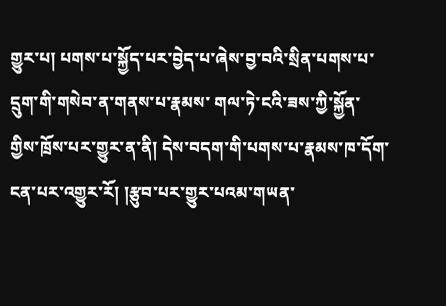གྱུར་པ། པགས་པ་སྐྱོད་པར་བྱེད་པ་ཞེས་བྱ་བའི་སྲིན་པགས་པ་དྲུག་གི་གསེབ་ན་གནས་པ་རྣམས་ གལ་ཏེ་ངའི་ཟས་ཀྱི་སྐྱོན་གྱིས་ཁྲོས་པར་གྱུར་ན་ནི། དེས་བདག་གི་པགས་པ་རྣམས་ཁ་དོག་ངན་པར་འགྱུར་རོ། །རྩུབ་པར་གྱུར་པའམ་གཡན་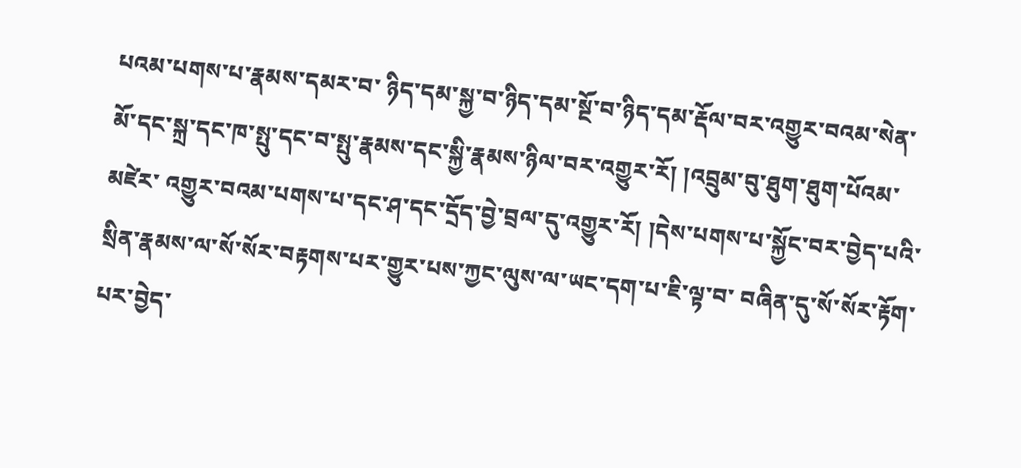པའམ་པགས་པ་རྣམས་དམར་བ་ ཉིད་དམ་སྐྱ་བ་ཉིད་དམ་སྔོ་བ་ཉིད་དམ་རྡོལ་བར་འགྱུར་བའམ་སེན་མོ་དང་སྐྲ་དང་ཁ་སྤུ་དང་བ་སྤུ་རྣམས་དང་སྐྱི་རྣམས་ཉིལ་བར་འགྱུར་རོ། །འབྲུམ་བུ་ཐུག་ཐུག་པོའམ་མཛེར་ འགྱུར་བའམ་པགས་པ་དང་ཤ་དང་དྲོད་བྱེ་བྲལ་དུ་འགྱུར་རོ། །དེས་པགས་པ་སྐྱོང་བར་བྱེད་པའི་སྲིན་རྣམས་ལ་སོ་སོར་བརྟགས་པར་གྱུར་པས་ཀྱང་ལུས་ལ་ཡང་དག་པ་ཇི་ལྟ་བ་ བཞིན་དུ་སོ་སོར་རྟོག་པར་བྱེད་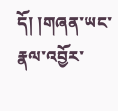དོ། །གཞན་ཡང་རྣལ་འབྱོར་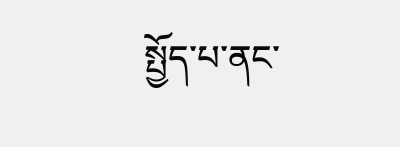སྤྱོད་པ་ནང་